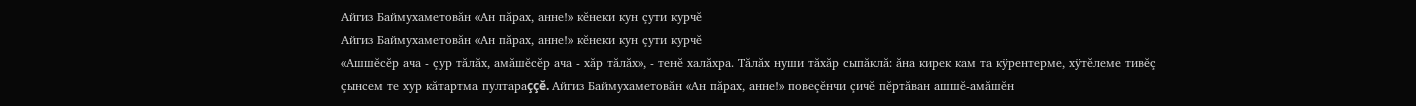Айгиз Баймухаметовăн «Ан пăрах, анне!» кĕнеки кун çути курчĕ
Айгиз Баймухаметовăн «Ан пăрах, анне!» кĕнеки кун çути курчĕ
«Ашшĕсĕр ача - çур тăлăх, амăшĕсĕр ача - хăр тăлăх», - тенĕ халăхра. Тăлăх нуши тăхăр сыпăклă: ăна кирек кам та кÿрентерме, хÿтĕлеме тивĕç çынсем те хур кăтартма пултараççĕ. Айгиз Баймухаметовăн «Ан пăрах, анне!» повеçĕнчи çичĕ пĕртăван ашшĕ-амăшĕн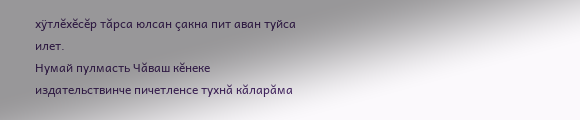хÿтлĕхĕсĕр тăрса юлсан çакна пит аван туйса илет.
Нумай пулмасть Чăваш кĕнеке издательствинче пичетленсе тухнă кăларăма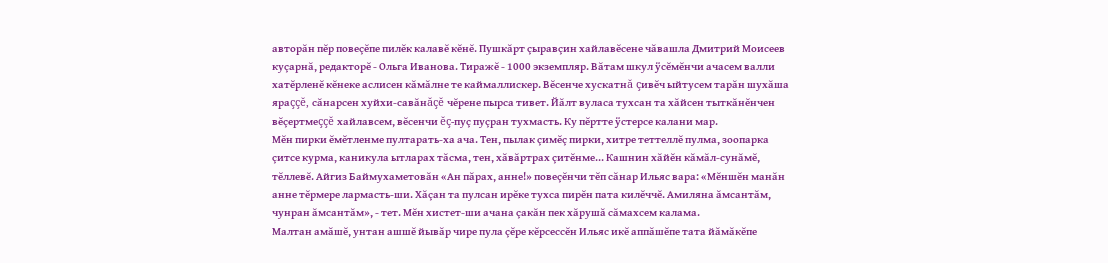авторăн пĕр повеçĕпе пилĕк калавĕ кĕнĕ. Пушкăрт çыравçин хайлавĕсене чăвашла Дмитрий Моисеев куçарнă, редакторĕ - Ольга Иванова. Тиражĕ - 1000 экземпляр. Вăтам шкул ÿсĕмĕнчи ачасем валли хатĕрленĕ кĕнеке аслисен кăмăлне те каймаллискер. Вĕсенче хускатнă çивĕч ыйтусем тарăн шухăша яраççĕ, сăнарсен хуйхи-савăнăçĕ чĕрене пырса тивет. Йăлт вуласа тухсан та хăйсен тыткăнĕнчен вĕçертмеççĕ хайлавсем, вĕсенчи ĕç-пуç пуçран тухмасть. Ку пĕртте ÿстерсе калани мар.
Мĕн пирки ĕмĕтленме пултарать-ха ача. Тен, пылак çимĕç пирки, хитре теттеллĕ пулма, зоопарка çитсе курма, каникула ытларах тăсма, тен, хăвăртрах çитĕнме... Кашнин хăйĕн кăмăл-сунăмĕ, тĕллевĕ. Айгиз Баймухаметовăн «Ан пăрах, анне!» повеçĕнчи тĕп сăнар Ильяс вара: «Мĕншĕн манăн анне тĕрмере лармасть-ши. Хăçан та пулсан ирĕке тухса пирĕн пата килĕччĕ. Амиляна ăмсантăм, чунран ăмсантăм», - тет. Мĕн хистет-ши ачана çакăн пек хăрушă сăмахсем калама.
Малтан амăшĕ, унтан ашшĕ йывăр чире пула çĕре кĕрсессĕн Ильяс икĕ аппăшĕпе тата йăмăкĕпе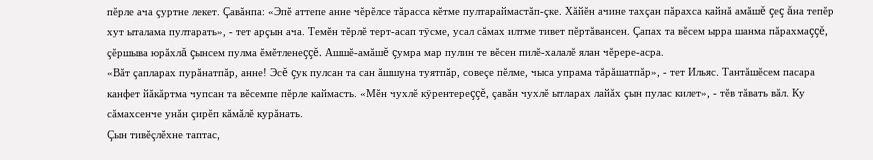пĕрле ача çуртне лекет. Çавăнпа: «Эпĕ аттепе анне чĕрĕлсе тăрасса кĕтме пултараймастăп-çке. Хăйĕн ачине тахçан пăрахса кайнă амăшĕ çеç ăна тепĕр хут ыталама пултарать», - тет арçын ача. Темĕн тĕрлĕ терт-асап тÿсме, усал сăмах илтме тивет пĕртăвансен. Çапах та вĕсем ырра шанма пăрахмаççĕ, çĕршыва юрăхлă çынсем пулма ĕмĕтленеççĕ. Ашшĕ-амăшĕ çумра мар пулин те вĕсен пилĕ-халалĕ ялан чĕрере-асра.
«Вăт çапларах пурăнатпăр, анне! Эсĕ çук пулсан та сан ăшшуна туятпăр, совеçе пĕлме, чыса упрама тăрăшатпăр», - тет Ильяс. Тантăшĕсем пасара канфет йăкăртма чупсан та вĕсемпе пĕрле каймасть. «Мĕн чухлĕ кÿрентереççĕ, çавăн чухлĕ ытларах лайăх çын пулас килет», - тĕв тăвать вăл. Ку сăмахсенче унăн çирĕп кăмăлĕ курăнать.
Çын тивĕçлĕхне таптас,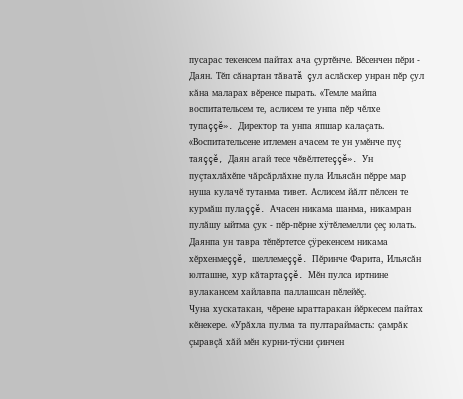пусарас текенсем пайтах ача çуртĕнче. Вĕсенчен пĕри - Даян. Тĕп сăнартан тăватă çул аслăскер унран пĕр çул кăна маларах вĕренсе пырать. «Темле майпа воспитательсем те, аслисем те унпа пĕр чĕлхе тупаççĕ». Директор та унпа япшар калаçать. «Воспитательсене итлемен ачасем те ун умĕнче пуç таяççĕ, Даян агай тесе чĕвĕлтетеççĕ». Ун пуçтахлăхĕпе чăрсăрлăхне пула Ильясăн пĕрре мар нуша кулачĕ тутанма тивет. Аслисем йăлт пĕлсен те курмăш пулаççĕ. Ачасен никама шанма, никамран пулăшу ыйтма çук - пĕр-пĕрне хÿтĕлемелли çеç юлать.
Даянпа ун тавра тĕпĕртетсе çÿрекенсем никама хĕрхенмеççĕ, шеллемеççĕ. Пĕринче Фарита, Ильясăн юлташне, хур кăтартаççĕ. Мĕн пулса иртнине вулакансем хайлавпа паллашсан пĕлейĕç.
Чуна хускатакан, чĕрене ыраттаракан йĕркесем пайтах кĕнекере. «Урăхла пулма та пултараймасть: çамрăк çыравçă хăй мĕн курни-тÿсни çинчен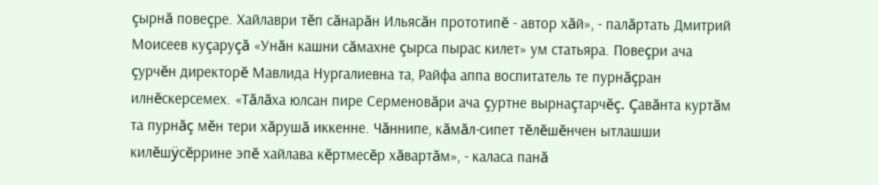çырнă повеçре. Хайлаври тĕп сăнарăн Ильясăн прототипĕ - автор хăй», - палăртать Дмитрий Моисеев куçаруçă «Унăн кашни сăмахне çырса пырас килет» ум статьяра. Повеçри ача çурчĕн директорĕ Мавлида Нургалиевна та, Райфа аппа воспитатель те пурнăçран илнĕскерсемех. «Тăлăха юлсан пире Серменовăри ача çуртне вырнаçтарчĕç. Çавăнта куртăм та пурнăç мĕн тери хăрушă иккенне. Чăннипе, кăмăл-сипет тĕлĕшĕнчен ытлашши килĕшÿсĕррине эпĕ хайлава кĕртмесĕр хăвартăм», - каласа панă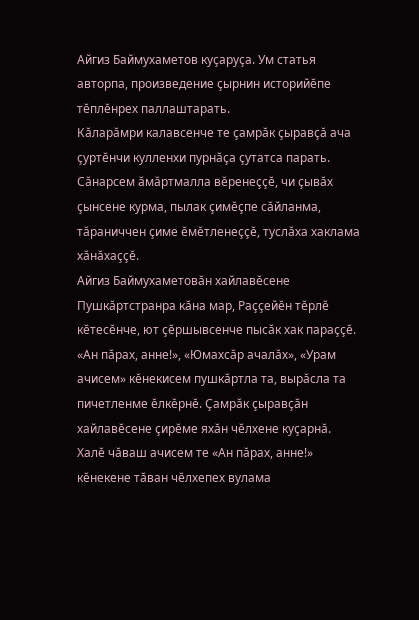Айгиз Баймухаметов куçаруçа. Ум статья авторпа, произведение çырнин историйĕпе тĕплĕнрех паллаштарать.
Кăларăмри калавсенче те çамрăк çыравçă ача çуртĕнчи кулленхи пурнăçа çутатса парать. Сăнарсем ăмăртмалла вĕренеççĕ, чи çывăх çынсене курма, пылак çимĕçпе сăйланма, тăраниччен çиме ĕмĕтленеççĕ, туслăха хаклама хăнăхаççĕ.
Айгиз Баймухаметовăн хайлавĕсене Пушкăртстранра кăна мар, Раççейĕн тĕрлĕ кĕтесĕнче, ют çĕршывсенче пысăк хак параççĕ. «Ан пăрах, анне!», «Юмахсăр ачалăх», «Урам ачисем» кĕнекисем пушкăртла та, вырăсла та пичетленме ĕлкĕрнĕ. Çамрăк çыравçăн хайлавĕсене çирĕме яхăн чĕлхене куçарнă. Халĕ чăваш ачисем те «Ан пăрах, анне!» кĕнекене тăван чĕлхепех вулама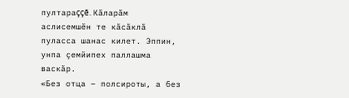пултараççĕ. Кăларăм аслисемшĕн те кăсăклă пуласса шанас килет. Эппин, унпа çемйипех паллашма васкăр.
«Без отца – полсироты, а без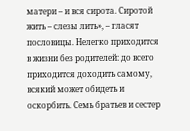матери – и вся сирота. Сиротой жить – слезы лить», – гласят пословицы. Нелегко приходится в жизни без родителей: до всего приходится доходить самому, всякий может обидеть и оскорбить. Семь братьев и сестер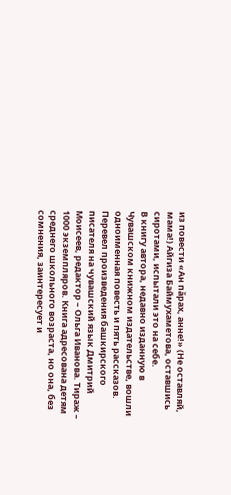из повести «Ан пăрах, анне!» (Не оставляй, мама!) Айгиза Баймухаметова, оставшись сиротами, испытали это на себе.
В книгу автора, недавно изданную в Чувашском книжном издательстве, вошли одноименная повесть и пять рассказов. Перевел произведения башкирского писателя на чувашский язык Дмитрий Моисеев, редактор – Ольга Иванова. Тираж – 1000 экземпляров. Книга адресована детям среднего школьного возраста, но она, без сомнения, заинтересует и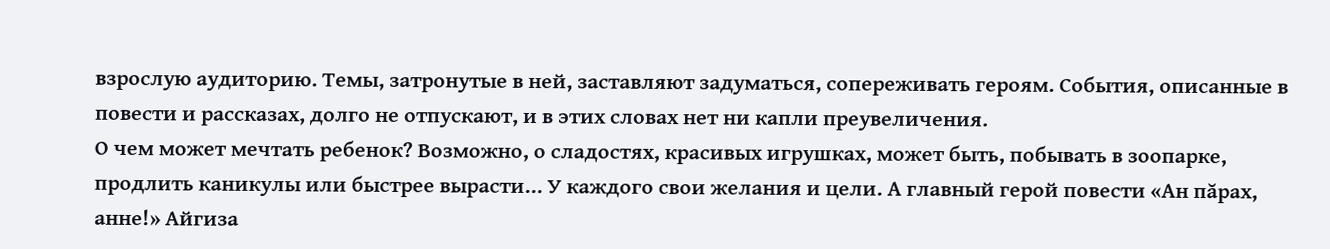взрослую аудиторию. Темы, затронутые в ней, заставляют задуматься, сопереживать героям. События, описанные в повести и рассказах, долго не отпускают, и в этих словах нет ни капли преувеличения.
О чем может мечтать ребенок? Возможно, о сладостях, красивых игрушках, может быть, побывать в зоопарке, продлить каникулы или быстрее вырасти… У каждого свои желания и цели. А главный герой повести «Ан пăрах, анне!» Айгиза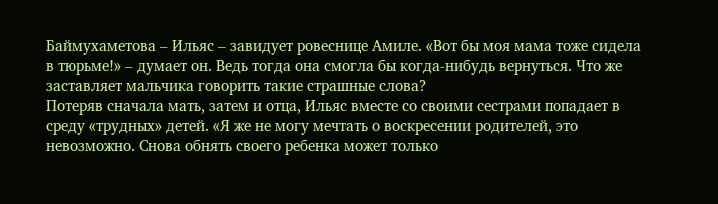Баймухаметова – Ильяс – завидует ровеснице Амиле. «Вот бы моя мама тоже сидела в тюрьме!» – думает он. Ведь тогда она смогла бы когда-нибудь вернуться. Что же заставляет мальчика говорить такие страшные слова?
Потеряв сначала мать, затем и отца, Ильяс вместе со своими сестрами попадает в среду «трудных» детей. «Я же не могу мечтать о воскресении родителей, это невозможно. Снова обнять своего ребенка может только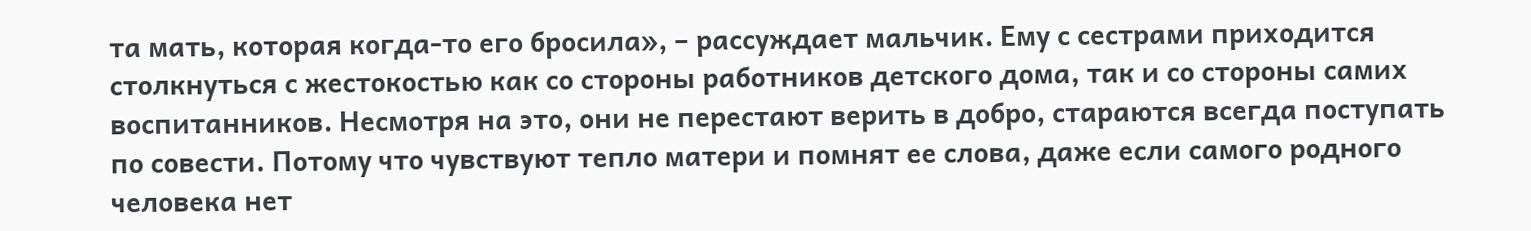та мать, которая когда-то его бросила», – рассуждает мальчик. Ему с сестрами приходится столкнуться с жестокостью как со стороны работников детского дома, так и со стороны самих воспитанников. Несмотря на это, они не перестают верить в добро, стараются всегда поступать по совести. Потому что чувствуют тепло матери и помнят ее слова, даже если самого родного человека нет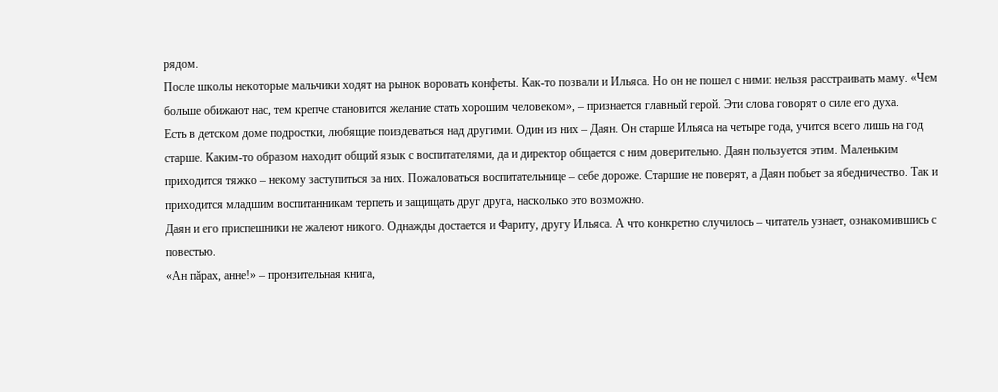рядом.
После школы некоторые мальчики ходят на рынок воровать конфеты. Как-то позвали и Ильяса. Но он не пошел с ними: нельзя расстраивать маму. «Чем больше обижают нас, тем крепче становится желание стать хорошим человеком», – признается главный герой. Эти слова говорят о силе его духа.
Есть в детском доме подростки, любящие поиздеваться над другими. Один из них – Даян. Он старше Ильяса на четыре года, учится всего лишь на год старше. Каким-то образом находит общий язык с воспитателями, да и директор общается с ним доверительно. Даян пользуется этим. Маленьким приходится тяжко – некому заступиться за них. Пожаловаться воспитательнице – себе дороже. Старшие не поверят, а Даян побьет за ябедничество. Так и приходится младшим воспитанникам терпеть и защищать друг друга, насколько это возможно.
Даян и его приспешники не жалеют никого. Однажды достается и Фариту, другу Ильяса. А что конкретно случилось – читатель узнает, ознакомившись с повестью.
«Ан пăрах, анне!» – пронзительная книга,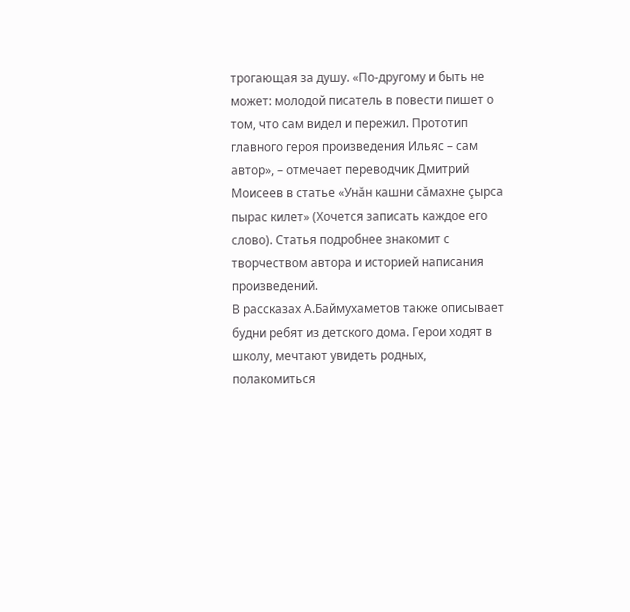трогающая за душу. «По-другому и быть не может: молодой писатель в повести пишет о том, что сам видел и пережил. Прототип главного героя произведения Ильяс – сам автор», – отмечает переводчик Дмитрий Моисеев в статье «Унăн кашни сăмахне çырса пырас килет» (Хочется записать каждое его слово). Статья подробнее знакомит с творчеством автора и историей написания произведений.
В рассказах А.Баймухаметов также описывает будни ребят из детского дома. Герои ходят в школу, мечтают увидеть родных, полакомиться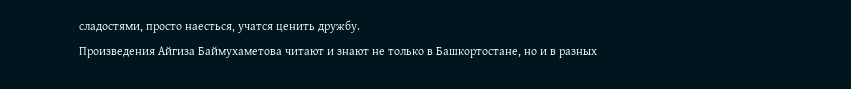сладостями, просто наесться, учатся ценить дружбу.
Произведения Айгиза Баймухаметова читают и знают не только в Башкортостане, но и в разных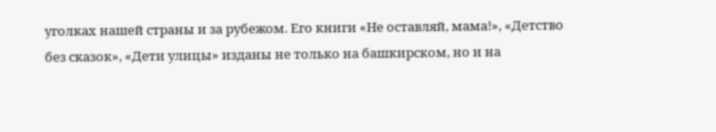уголках нашей страны и за рубежом. Его книги «Не оставляй, мама!», «Детство без сказок», «Дети улицы» изданы не только на башкирском, но и на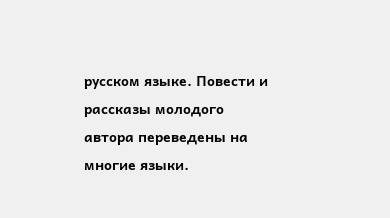русском языке. Повести и рассказы молодого автора переведены на многие языки.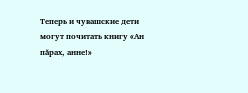Теперь и чувашские дети могут почитать книгу «Ан пăрах, анне!»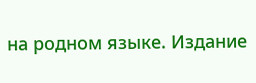на родном языке. Издание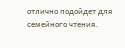отлично подойдет для семейного чтения.